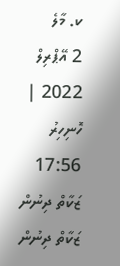ކ. މާލެ
2 އޭޕްރިލް 2022 | ހޮނިހިރު 17:56
ޒަކާތް ދިނުން
ޒަކާތް ދިނުން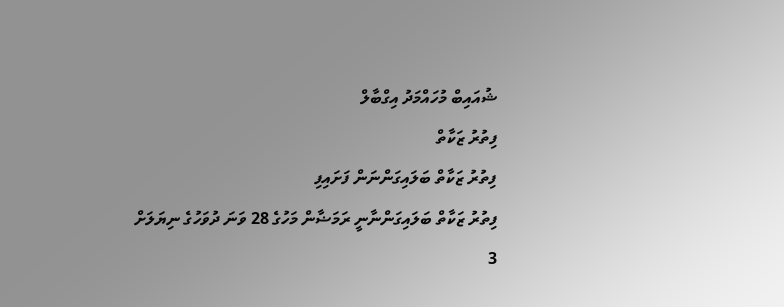ޝުއައިބް މުހައްމަދު އިގްބާލް
ފިތުރު ޒަކާތް
ފިތުރު ޒަކާތް ބަލައިގަންނަން ފަށައިފި
ފިތުރު ޒަކާތް ބަލައިގަންނާނީ ރަމަޟާން މަހުގެ 28 ވަނަ ދުވަހުގެ ނިޔަލަށް
3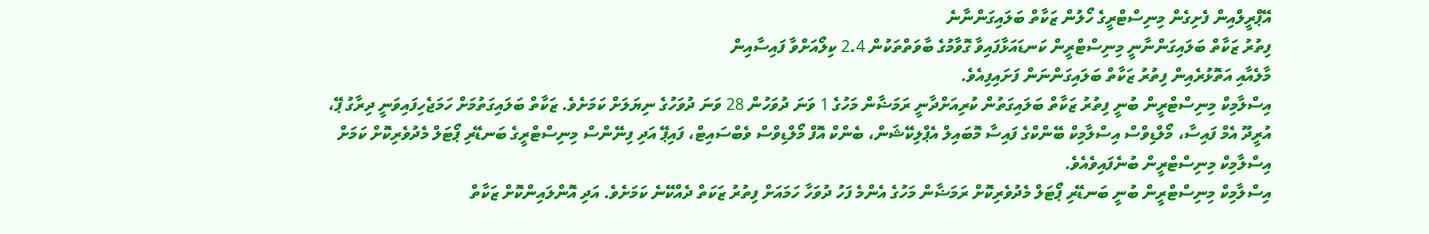އޭޕްރީލްއިން ފެށިގެން މިނިސްޓްރީގެ ހޯލުން ޒަކާތް ބަލައިގަންނާނެ
ފިތުރު ޒަކާތް ބަލައިގަންނާނީ މިނިސްޓްރީން ކަނޑައަޅާފައިވާ ގޮވާމުގެ ބާވަތްތަކުން 2.4 ކިލޯއަށްވާ ފައިސާއިން
މާލެއާއި އަތޮޅުރެއިން ފިތުރު ޒަކާތް ބަލައިގަންނަން ފަށައިފިއެވެ.
އިސްލާމިކް މިނިސްޓްރީން ބުނީ ފިތުރު ޒަކާތް ބަލައިގަތުން ކުރިއަށްދާނީ ރަމަޟާން މަހުގެ 1 ވަނަ ދުވަހުން 28 ވަނަ ދުވަހުގެ ނިޔަލަށް ކަމަށެވެ. ޒަކާތް ބަލައިގަތުމަށް ހަމަޖެހިފައިވަނީ ދިރާގު ޕޭ، އުރީދޫ އެމް ފައިސާ، މޯލްޑިވްސް އިސްލާމިކް ބޭންކްގެ ފައިސާ މޮބައިލް އެޕްލިކޭޝަން، ބެންކް އޮފް މޯލްޑިވްސް ވެބްސައިޓް، ފައިޕޭ އަދި ފިނޭންސް މިނިސްޓްރީގެ ބަނޑޭރި ޕޯޓަލް މެދުވެރިކޮށް ކަމަށް އިސްލާމިކް މިނިސްޓްރީން ބުނެފައިވެއެވެ.
އިސްލާމިކް މިނިސްޓްރީން ބުނީ ބަނޑޭރި ޕޯޓަލް މެދުވެރިކޮށް ރަމަޟާން މަހުގެ އެންމެ ފަހު ދުވަހާ ހަމައަށް ފިތުރު ޒަކަތް ދެއްކޭނެ ކަމަށެވެ. އަދި އޮންލައިންކޮށް ޒަކާތް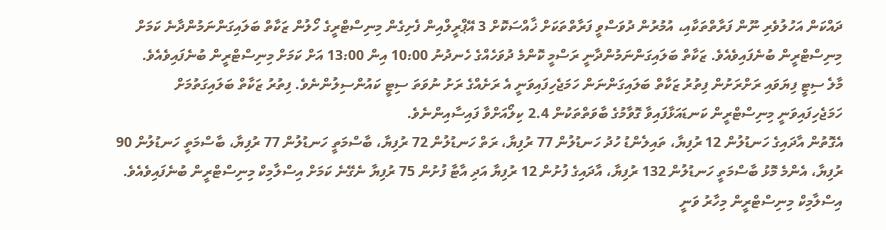ދައްކަން އަހުލުވެރި ނޫން ފަރާތްތަކާއި، އުމުރުން ދުވަސްވީ ފަރާތްތަކަށް ޚާއްސަކޮށް 3 އޭޕްރީލްއިން ފެށިގެން މިނިސްޓްރީގެ ހޯލުން ޒަކާތް ބަލައިގަންނަމުންދާނެ ކަމަށް މިނިސްޓްރީން ބުނެފައިވެއެވެ. ޒަކާތް ބަލައިގަންނަމުންދާނީ ރަސްމީ ކޮންމެ ދުވަހެއްގެ ހެނދުނު 10:00 އިން 13:00 އަށް ކަމަށް މިނިސްޓްރީން ބުނެފައިވެއެވެ.
މާލެ ސިޓީ ފިޔަވައި ރަށްރަށުން ފިތުރު ޒަކާތް ބަލައިގަންނަން ހަމަޖެހިފައިވަނީ އެ ރަށެއްގެ ރަށު ނުވަތަ ސިޓީ ކައުންސިލުންނެވެ. ފިތުރު ޒަކާތް ބަލައިގަތުމަށް ހަމަޖެހިފައިވަނީ މިނިސްޓްރީން ކަނޑައަޅާފައިވާ ގޮވާމުގެ ބާވަތްތަކުން 2.4 ކިލޯއަށްވާ ފައިސާއިންނެވެ.
އެގޮތުން އާދައިގެ ހަނޑުލުން 12 ރުފިޔާ، ތައިލެންޑު ހުދު ހަނޑުލުން 77 ރުފިޔާ، ރަތް ހަނޑުލުން 72 ރުފިޔާ، ބާސްމަތީ ހަނޑުލުން 77 ރުފިޔާ، ބާސްމަތީ ހަނޑުލުން 90 ރުފިޔާ، އެންމެ މޮޅު ބާސްމަތީ ހަނޑުލުން 132 ރުފިޔާ، އާދައިގެ ފުށުން 12 ރުފިޔާ އަދި އާޓާ ފުށުން 75 ރުފިޔާ ނެގޭނެ ކަމަށް އިސްލާމިކް މިނިސްޓްރީން ބުނެފައިވެއެވެ.
އިސްލާމިކް މިނިސްޓްރީން މިހާރު ވަނީ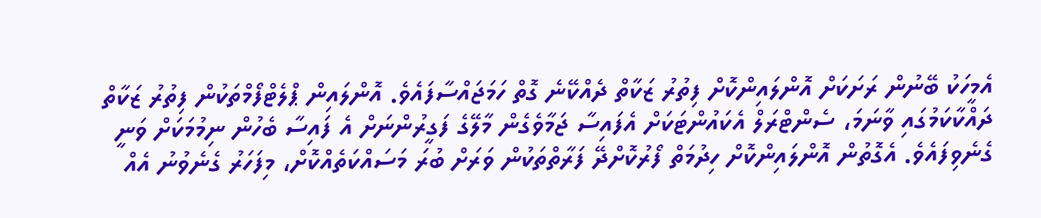އެމީހަކު ބޭނުން ރަށަކަށް އޮންލައިންކޮށް ފިތުރު ޒަކާތް ދެއްކޭނެ ގޮތް ހަމަޖައްސާފައެވެ. އޮންލައިން ޕްލެޓްފޯމްތަކުން ފިތުރު ޒަކާތް ދައްކާކަމުގައި ވާނަމަ، ސެންޓްރަލް އެކައުންޓަކަށް އެފައިސާ ޖަމާވެގެން މާލޭގެ ފަގީރުންނަށް އެ ފައިސާ ބެހުން ނިމުމަކަށް ވަނީ ގެނެވިފައެވެ. އެގޮތުން އޮންލައިންކޮށް ހިދުމަތް ފޯރުކޮށްދޭ ފަރާތްތަކުން ވަރަށް ބުރަ މަސައްކަތެއްކޮށް، މިފަހަރު ގެނެވުނު އެއް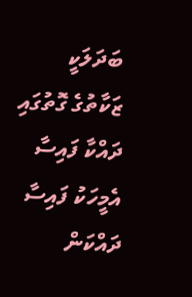ބަދަލަކީ ޒަކާތުގެ ގޮތުގައި ދައްކާ ފައިސާ އެމީހަކު ފައިސާ ދައްކަން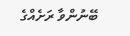ބޭނުންވާ ރަށެއްގެ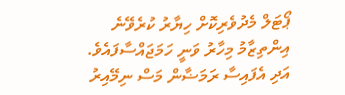ޕޯޓަލް މެދުވެރިކޮށް ހިޔާރު ކުރެވޭނެ އިންތިޒާމު މިހާރު ވަނީ ހަމަޖައްސާފައެވެ. އަދި އެފައިސާ ރަމަޟާން މަސް ނިމޭއިރު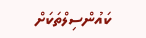ކައުންސިލްތަކަށް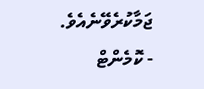ޖަމާކުރެވޭނެއެވެ.
- ކޮމެންޓް